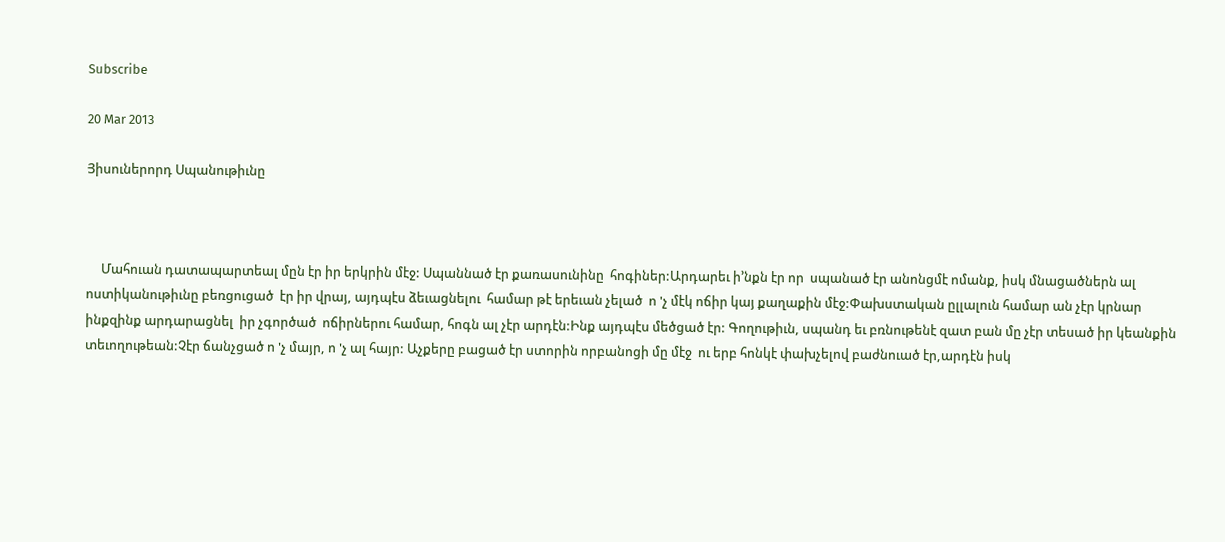Subscribe

20 Mar 2013

Յիսուներորդ Սպանութիւնը



     Մահուան դատապարտեալ մըն էր իր երկրին մէջ: Սպաննած էր քառասունինը  հոգիներ:Արդարեւ ի’նքն էր որ  սպանած էր անոնցմէ ոմանք, իսկ մնացածներն ալ  ոստիկանութիւնը բեռցուցած  էր իր վրայ, այդպէս ձեւացնելու  համար թէ երեւան չելած  ո 'չ մէկ ոճիր կայ քաղաքին մէջ:Փախստական ըլլալուն համար ան չէր կրնար ինքզինք արդարացնել  իր չգործած  ոճիրներու համար, հոգն ալ չէր արդէն:Ինք այդպէս մեծցած էր: Գողութիւն, սպանդ եւ բռնութենէ զատ բան մը չէր տեսած իր կեանքին տեւողութեան:Չէր ճանչցած ո 'չ մայր, ո 'չ ալ հայր: Աչքերը բացած էր ստորին որբանոցի մը մէջ  ու երբ հոնկէ փախչելով բաժնուած էր,արդէն իսկ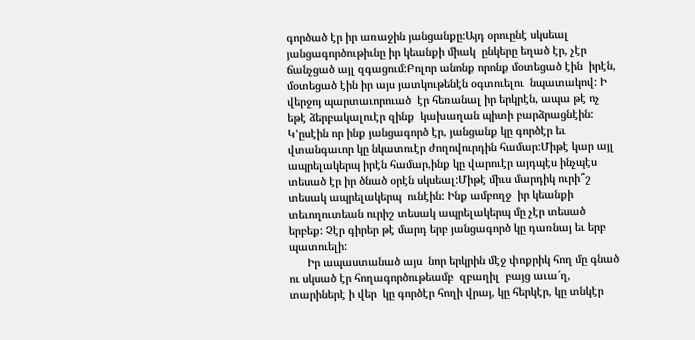գործած էր իր առաջին յանցանքը:Այդ օրուընէ սկսեալ յանցագործութիւնը իր կեանքի միակ  ընկերը եղած էր, չէր ճանչցած այլ զգացում:Բոլոր անոնք որոնք մօտեցած էին  իրէն, մօտեցած էին իր այս յատկութենէն օգտուելու  նպատակով: Ի վերջոյ պարտաւորուած  էր հեռանալ իր երկրէն, ապա թէ ոչ եթէ ձերբակալուէր զինք  կախաղան պիտի բարձրացնէին: Կ'ըսէին որ ինք յանցագործ էր, յանցանք կը գործէր եւ վտանգաւոր կը նկատուէր ժողովուրդին համար:Միթէ կար այլ ապրելակերպ իրէն համար,ինք կը վարուէր այդպէս ինչպէս տեսած էր իր ծնած օրէն սկսեալ:Միթէ միւս մարդիկ ուրի՞շ տեսակ ապրելակերպ  ունէին: Ինք ամբողջ  իր կեանքի  տեւողուտեան ուրիշ տեսակ ապրելակերպ մը չէր տեսած երբեք: Չէր գիրեր թէ մարդ երբ յանցագործ կը դառնայ եւ երբ պատուելի:
      Իր ապաստանած այս  նոր երկրին մէջ փոքրիկ հող մը գնած ու սկսած էր հողագործութեամբ  զբաղիլ  բայց աւա՜ղ,  տարիներէ ի վեր  կը գործէր հողի վրայ, կը հերկէր, կը տնկէր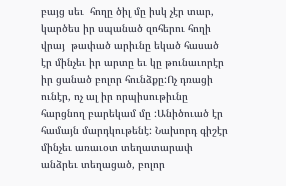բայց սեւ  հողը ծիլ մը իսկ չէր տար, կարծես իր սպանած զոհերու հողի վրայ  թափած արիւնը եկած հասած էր մինչեւ իր արտը եւ կը թունաւորէր իր ցանած բոլոր հունձքը:Ոչ դռացի ունէր, ոչ ալ իր որպիսութիւնը հարցնող բարեկամ մը :Անիծուած էր համայն մարդկութենէ: Նախորդ գիշէր մինչեւ առաւօտ տեղատարափ անձրեւ տեղացած, բոլոր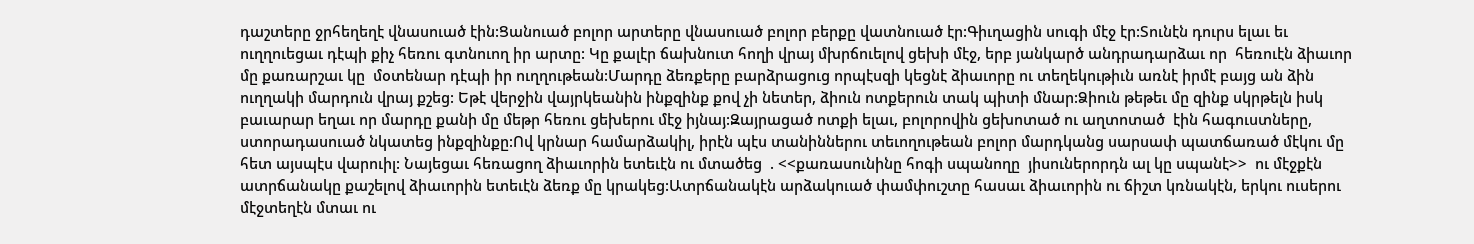դաշտերը ջրհեղեղէ վնասուած էին:Ցանուած բոլոր արտերը վնասուած բոլոր բերքը վատնուած էր:Գիւղացին սուգի մէջ էր:Տունէն դուրս ելաւ եւ ուղղուեցաւ դէպի քիչ հեռու գտնուող իր արտը: Կը քալէր ճախնուտ հողի վրայ մխրճուելով ցեխի մէջ, երբ յանկարծ անդրադարձաւ որ  հեռուէն ձիաւոր մը քառարշաւ կը  մօտենար դէպի իր ուղղութեան:Մարդը ձեռքերը բարձրացուց որպէսզի կեցնէ ձիաւորը ու տեղեկութիւն առնէ իրմէ բայց ան ձին ուղղակի մարդուն վրայ քշեց: Եթէ վերջին վայրկեանին ինքզինք քով չի նետեր, ձիուն ոտքերուն տակ պիտի մնար:Ձիուն թեթեւ մը զինք սկրթելն իսկ բաւարար եղաւ որ մարդը քանի մը մեթր հեռու ցեխերու մէջ իյնայ:Զայրացած ոտքի ելաւ, բոլորովին ցեխոտած ու աղտոտած  էին հագուստները, ստորադասուած նկատեց ինքզինքը:Ով կրնար համարձակիլ, իրէն պէս տանիններու տեւողութեան բոլոր մարդկանց սարսափ պատճառած մէկու մը հետ այսպէս վարուիլ: Նայեցաւ հեռացող ձիաւորին ետեւէն ու մտածեց  . <<քառասունինը հոգի սպանողը  յիսուներորդն ալ կը սպանէ>>  ու մէջքէն ատրճանակը քաշելով ձիաւորին ետեւէն ձեռք մը կրակեց:Ատրճանակէն արձակուած փամփուշտը հասաւ ձիաւորին ու ճիշտ կռնակէն, երկու ուսերու մէջտեղէն մտաւ ու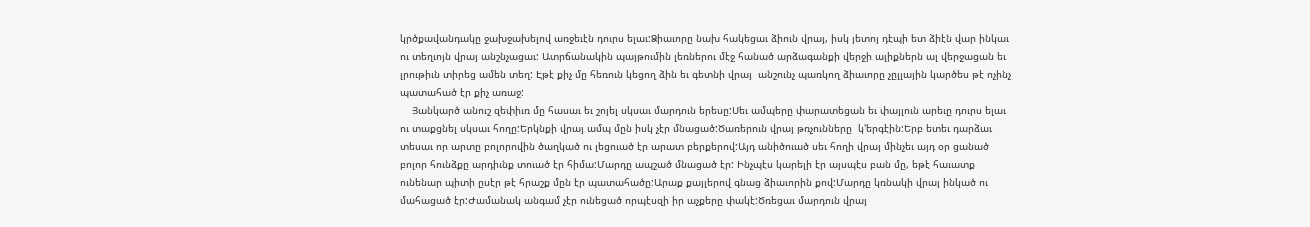կրծքավանդակը ջախջախելով առջեւէն դուրս ելաւ:Ձիաւորը նախ հակեցաւ ձիուն վրայ, իսկ յետոյ դէպի ետ ձիէն վար ինկաւ ու տեղւոյն վրայ անշնչացաւ: Ատրճանակին պայթումին լեռներու մէջ հանած արձագանքի վերջի ալիքներն ալ վերջացան եւ լրութիւն տիրեց ամեն տեղ: Էթէ քիչ մը հեռուն կեցող ձին եւ գետնի վրայ  անշունչ պառկող ձիաւորը չըլլային կարծես թէ ոչինչ պատահած էր քիչ առաջ:
    Յանկարծ անուշ զեփիւռ մը հասաւ եւ շոյել սկսաւ մարդուն երեսը:Սեւ ամպերը փարատեցան եւ փայլուն արեւը դուրս ելաւ ու տաքցնել սկսաւ հողը:Երկնքի վրայ ամպ մըն իսկ չէր մնացած:Ծառերուն վրայ թռչունները  կ'երգէին:Երբ ետեւ դարձաւ տեսաւ որ արտը բոլորովին ծաղկած ու լեցուած էր արատ բերքերով:Այդ անիծուած սեւ հողի վրայ մինչեւ այդ օր ցանած բոլոր հունձքը արդիւնք տուած էր հիմա:Մարդը ապշած մնացած էր: Ինչպէս կարելի էր այսպէս բան մը, եթէ հաւատք ունենար պիտի ըսէր թէ հրաշք մըն էր պատահածը:Արաք քայլերով գնաց ձիաւորին քով:Մարդը կռնակի վրայ ինկած ու մահացած էր:Ժամանակ անգամ չէր ունեցած որպէսզի իր աչքերը փակէ:Ծռեցաւ մարդուն վրայ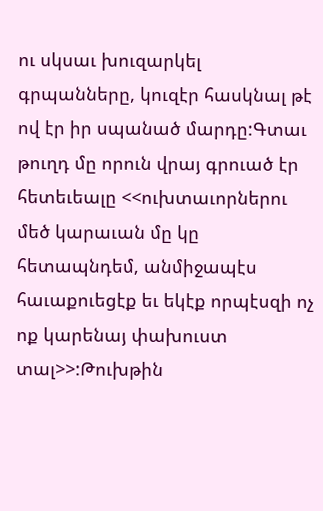ու սկսաւ խուզարկել գրպանները, կուզէր հասկնալ թէ ով էր իր սպանած մարդը:Գտաւ թուղդ մը որուն վրայ գրուած էր հետեւեալը <<ուխտաւորներու մեծ կարաւան մը կը հետապնդեմ, անմիջապէս հաւաքուեցէք եւ եկէք որպէսզի ոչ ոք կարենայ փախուստ տալ>>:Թուխթին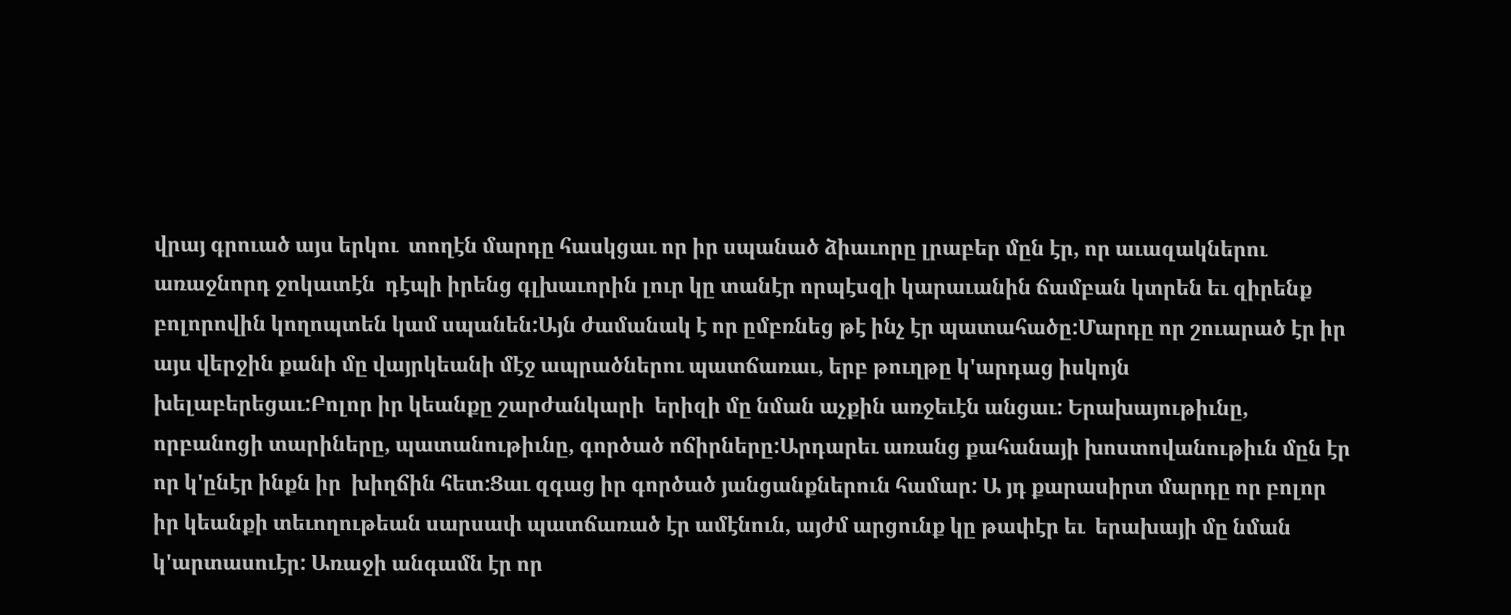վրայ գրուած այս երկու  տողէն մարդը հասկցաւ որ իր սպանած ձիաւորը լրաբեր մըն էր, որ աւազակներու առաջնորդ ջոկատէն  դէպի իրենց գլխաւորին լուր կը տանէր որպէսզի կարաւանին ճամբան կտրեն եւ զիրենք բոլորովին կողոպտեն կամ սպանեն:Այն ժամանակ է որ ըմբռնեց թէ ինչ էր պատահածը:Մարդը որ շուարած էր իր այս վերջին քանի մը վայրկեանի մէջ ապրածներու պատճառաւ, երբ թուղթը կ'արդաց իսկոյն  խելաբերեցաւ:Բոլոր իր կեանքը շարժանկարի  երիզի մը նման աչքին առջեւէն անցաւ: Երախայութիւնը, որբանոցի տարիները, պատանութիւնը, գործած ոճիրները:Արդարեւ առանց քահանայի խոստովանութիւն մըն էր որ կ'ընէր ինքն իր  խիղճին հետ:Ցաւ զգաց իր գործած յանցանքներուն համար: Ա յդ քարասիրտ մարդը որ բոլոր իր կեանքի տեւողութեան սարսափ պատճառած էր ամէնուն, այժմ արցունք կը թափէր եւ  երախայի մը նման կ'արտասուէր: Առաջի անգամն էր որ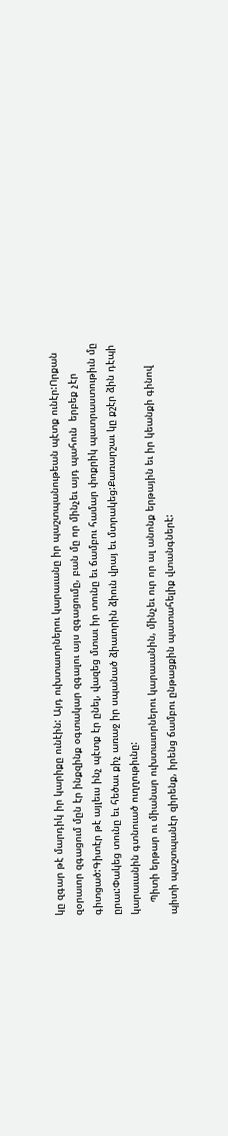կը զգար թէ մարդիկ իր կարիքը ունէին: Այդ ուխտաւորներու կարաւանը իր պաշտպանութեան պէտք ունէր:Որքան զօրաւոր զգացում մըն էր ինքզինք օգտակար զգալու այս զգացումը, բան մը որ մինչեւ այդ պահուն  երբեք չէր գիտցած:Գիտէր թէ այլեւս ինչ պէտք էր ընել, վազեց մտաւ իր տունը եւ ճամբու համար փոքրիկ պատրաստութիւն մը ըրաւ:Փակեց տունը եւ հեծաւ քիչ առաջ իր սպանած ձիաւորին ձիուն վրայ եւ մտրակեց:Քառարշաւ կը քշէր ձին դէպի կարաւանին գտնուած ուղղութիւնը:
    Պիտի երթար ու միանար ուխտաւորներու կարաւանին, մինչեւ ուր որ ալ անոնք երթային եւ իր կեանքի գինով պիտի պաշտպանէր զիրենք, իրենց ճամբու ընթացքին պատահելիք վտանգներէ: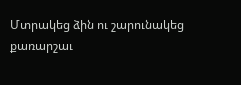Մտրակեց ձին ու շարունակեց քառարշաւ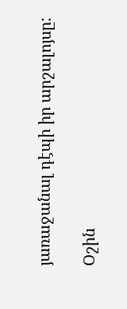յառաջանալ դէպի իր արշալոյսը:

Օշին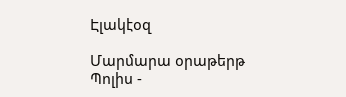Էլակէօզ

Մարմարա օրաթերթ
Պոլիս -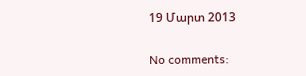19 Մարտ 2013

No comments: